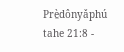Prè̤dônyǎphú tahe 21:8 -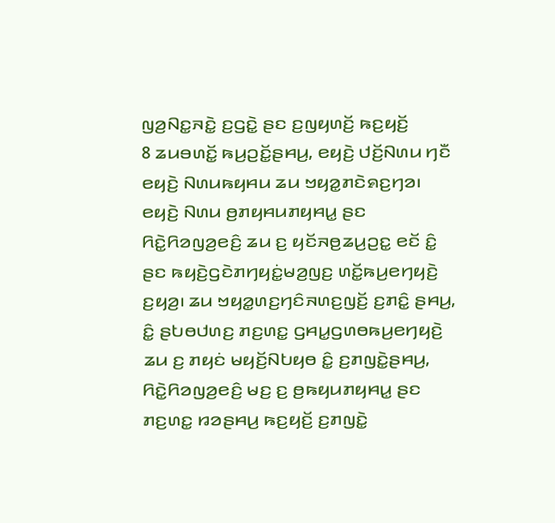ꤜꤤ꤬ꤡꤢ꤭ꤏꤢꤧ꤭ ꤢ꤬ꤞꤢꤧ꤭ ꤔꤢ ꤢ꤬ꤜꤟꤛꤢꤩ꤬ ꤒꤢ꤬ꤟꤢꤩ꤬
8 ꤘꤣꤋꤛꤢꤩ꤭ ꤒꤣ꤬ꤑꤢꤩ꤭ꤔꤌꤣ꤬, ꤕꤟꤢꤧ꤬ ꤓꤢꤩ꤬ꤡꤛꤣ ꤚꤢꤪ ꤕꤟꤢꤧ꤬ ꤡꤛꤣꤒꤟꤌꤣ ꤘꤣ ꤠꤟꤤ꤭ꤊꤢꤧꤎꤢ꤬ꤚꤤ꤯ ꤕꤟꤢꤧ꤬ ꤡꤛꤣ ꤥ꤬ꤊꤟꤌꤣꤊꤟꤌꤣ꤭ ꤔꤢ ꤖꤢꤧ꤭ꤖꤤꤜꤤ꤬ꤕꤢꤨ꤬ ꤘꤣ ꤢ꤬ ꤟꤢꤩꤏꤥ꤬ꤘꤣ꤬ꤑꤢ꤭ ꤕꤢꤩ ꤢꤨ꤭ ꤔꤢ ꤒꤟꤢꤧ꤬ꤞꤢꤧꤊꤚꤟꤢꤦ꤭ꤗꤤ꤬ꤜꤢ꤬ ꤛꤢꤩ꤭ꤒꤣ꤬ꤕꤚꤟꤢꤧ꤬ ꤢ꤬ꤟꤤ꤬꤯ ꤘꤣ ꤠꤟꤤ꤭ꤛꤢ꤬ꤚꤢꤨꤏꤛꤢ꤬ꤜꤢꤩ꤬ ꤢ꤬ꤊꤢꤨ꤭ ꤔꤌꤣ꤬, ꤢꤨ꤭ ꤔꤝꤥꤓꤛꤢ꤬ ꤊꤢ꤬ꤛꤢ꤭ ꤞꤌꤣ꤭ꤞꤛꤥꤒꤣ꤬ꤕꤚꤟꤢꤧ꤬ ꤘꤣ ꤢ꤬ ꤊꤟꤢꤦ ꤗꤟꤢꤩ꤬ꤡꤝꤟꤥ ꤢꤨ꤭ ꤢ꤬ꤊꤜꤢꤧ꤭ꤔꤌꤣ꤬, ꤖꤢꤧ꤭ꤖꤤꤜꤤ꤬ꤕꤢꤨ꤬ ꤗꤢ꤬ ꤢ꤬ ꤥ꤬ꤒꤟꤣꤊꤟꤌꤣ꤭ ꤔꤢ ꤊꤢ꤬ꤛꤢ꤭ ꤙꤤꤔꤌꤣ꤬ ꤒꤢ꤬ꤟꤢꤩ꤬ ꤢ꤬ꤊꤜꤢꤧ꤭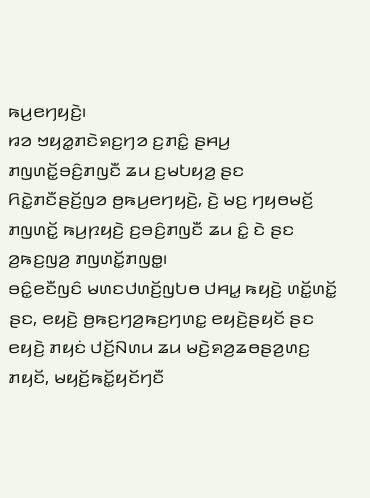ꤒꤣ꤬ꤕꤚꤟꤢꤧ꤬꤯
ꤙꤤ ꤠꤟꤤ꤭ꤊꤢꤧꤎꤢ꤬ꤚꤤ ꤢ꤬ꤊꤢꤨ꤭ ꤔꤌꤣ꤬ ꤊꤜꤛꤢꤩ꤭ꤋꤢꤨ꤬ꤊꤜꤢꤪ ꤘꤣ ꤢ꤬ꤗꤝꤟꤤ꤬ ꤔꤢ ꤖꤢꤧ꤭ꤊꤢꤪꤔꤢꤩ꤬ꤜꤤ ꤥ꤬ꤒꤣ꤬ꤕꤚꤟꤢꤧ꤬, ꤢꤧ꤬ ꤗꤢ꤬ ꤚꤟꤥꤗꤢꤩ꤬ ꤊꤜꤛꤢꤩ꤭ ꤒꤣ꤬ꤐꤟꤢꤧ꤬ ꤢ꤬ꤋꤢꤨ꤬ꤊꤜꤢꤪ ꤘꤣ ꤢꤨ꤭ ꤢꤧ ꤔꤢ ꤤ꤬ꤒꤢ꤬ꤜꤤ꤬ ꤊꤜꤛꤢꤩ꤭ꤊꤜꤥ꤭꤯
ꤋꤢꤨ꤭ꤕꤢꤪꤜꤢꤨ ꤗꤛꤢꤓꤛꤢꤩ꤬ꤜꤝꤥ ꤓꤌꤣ꤭ ꤒꤟꤢꤧ꤬ ꤛꤢꤩ꤭ꤛꤢꤩ꤭ ꤔꤢ, ꤕꤟꤢꤧ꤬ ꤥ꤬ꤒꤢ꤬ꤚꤤ꤬ꤒꤢ꤬ꤚꤛꤢ꤭ ꤕꤟꤢꤧ꤬ꤔꤟꤢꤩ ꤔꤢ ꤕꤟꤢꤧ꤬ ꤊꤟꤢꤦ ꤓꤢꤩ꤬ꤡꤛꤣ ꤘꤣ ꤗꤢꤧ꤬ꤎꤤ꤬ꤘꤥꤔꤤ꤬ꤛꤢ꤬ ꤊꤟꤢꤩ, ꤗꤟꤢꤩ꤬ꤒꤢꤩ꤭ꤟꤢꤩꤚꤢꤪ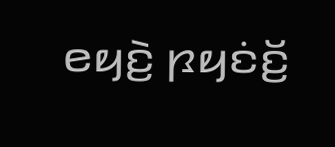ꤕꤟꤢꤧ꤬ ꤐꤟꤢꤦꤢꤩ꤬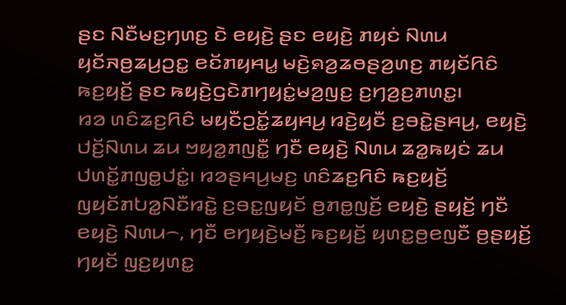ꤔꤢ ꤡꤢꤪꤗꤢ꤬ꤚꤛꤢ꤬ ꤢꤧ ꤕꤟꤢꤧ꤬ ꤔꤢ ꤕꤟꤢꤧ꤬ ꤊꤟꤢꤦ ꤡꤛꤣ ꤟꤢꤩꤏꤥ꤬ꤘꤣ꤬ꤑꤢ꤭ ꤕꤢꤩꤊꤟꤌꤣ꤭ ꤗꤢꤧ꤬ꤎꤤ꤬ꤘꤥꤔꤤ꤬ꤛꤢ꤬ ꤊꤟꤢꤩꤖꤢꤨ ꤒꤢ꤬ꤟꤢꤩ꤬ ꤔꤢ ꤒꤟꤢꤧ꤬ꤞꤢꤧꤊꤚꤟꤢꤦ꤭ꤗꤤ꤬ꤜꤢ꤬ ꤢ꤬ꤚꤤ꤬ꤢ꤬ꤊꤛꤢ꤭꤯
ꤙꤤ ꤛꤢꤨꤘꤢ꤬ꤖꤢꤨ ꤗꤟꤢꤪꤑꤢꤩ꤭ꤘꤟꤌꤣ꤬ ꤙꤢꤧ꤬ꤟꤢꤪ ꤢ꤬ꤋꤢꤧ꤭ꤔꤌꤣ꤬, ꤕꤟꤢꤧ꤬ ꤓꤢꤩ꤬ꤡꤛꤣ ꤘꤣ ꤠꤟꤤ꤭ꤊꤜꤢꤪ꤭ ꤚꤢꤪ ꤕꤟꤢꤧ꤬ ꤡꤛꤣ ꤘꤤ꤭ꤒꤟꤢꤦ ꤘꤣ ꤓꤛꤢꤩ꤭ꤊꤜꤥ꤭ꤓꤢꤦ꤭꤯ ꤙꤤꤔꤌꤣ꤬ꤗꤢ꤬ ꤛꤢꤨꤘꤢ꤬ꤖꤢꤨ ꤒꤢ꤬ꤟꤢꤩ꤬ ꤜꤟꤢꤩꤊꤝꤤ꤭ꤡꤢꤪꤙꤢꤧ꤭ ꤢ꤬ꤋꤢ꤭ꤜꤟꤢꤩ ꤥ꤬ꤊꤥ꤭ꤜꤢꤩ꤬ ꤕꤟꤢꤧ꤬ ꤔꤟꤢꤩ꤬ ꤚꤢꤪ ꤕꤟꤢꤧ꤬ ꤡꤛꤣ꤮, ꤚꤢꤪ ꤕꤚꤟꤢꤧ꤬ꤗꤢꤪ꤬ ꤒꤢ꤬ꤟꤢꤩ꤬ ꤟꤛꤢ꤭ꤥ꤬ꤕꤜꤢꤪ ꤥ꤬ꤔꤟꤢꤩ꤬ ꤚꤟꤢꤩ ꤜꤢ꤬ꤟꤛꤢ꤭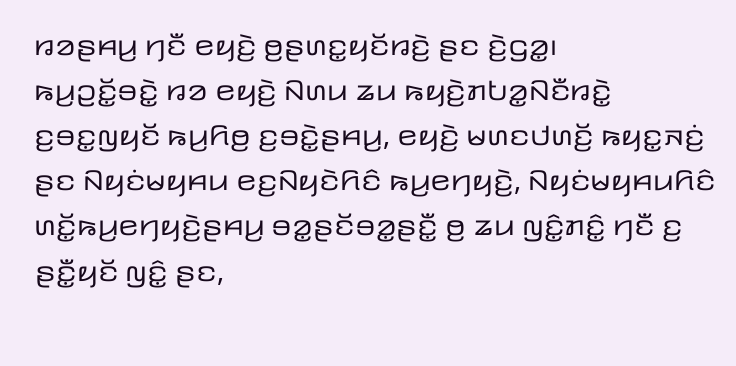ꤙꤤꤔꤌꤣ꤬ ꤚꤢꤪ ꤕꤟꤢꤧ꤬ ꤥ꤬ꤔꤛꤢ꤭ꤟꤢꤩꤙꤢꤧ꤬ ꤔꤢ ꤢꤧ꤬ꤞꤤ꤭꤯
ꤒꤣ꤬ꤑꤢꤩ꤭ꤋꤢꤧ꤭ ꤙꤤ ꤕꤟꤢꤧ꤬ ꤡꤛꤣ ꤘꤣ ꤒꤟꤢꤧ꤬ꤊꤝꤤ꤭ꤡꤢꤪꤙꤢꤧ꤭ ꤢ꤬ꤋꤢ꤭ꤜꤟꤢꤩ ꤒꤣ꤬ꤖꤥ꤬ ꤢ꤬ꤋꤢꤧ꤭ꤔꤌꤣ꤬, ꤕꤟꤢꤧ꤬ ꤗꤛꤢꤓꤛꤢꤩ꤬ ꤒꤟꤢ꤭ꤏꤢꤦ꤬ ꤔꤢ ꤡꤟꤢꤦꤗꤟꤌꤣ ꤕꤢ꤬ꤡꤟꤢꤧꤖꤢꤨ ꤒꤣ꤬ꤕꤚꤟꤢꤧ꤬, ꤡꤟꤢꤦꤗꤟꤌꤣꤖꤢꤨ ꤛꤢꤩ꤭ꤒꤣ꤬ꤕꤚꤟꤢꤧ꤬ꤔꤌꤣ꤬ ꤋꤤ꤭ꤔꤢꤩꤋꤤ꤭ꤔꤢꤪ꤭ ꤥ꤬ ꤘꤣ ꤜꤢꤨ꤭ꤊꤢꤨ꤭ ꤚꤢꤪ ꤢ꤬ ꤔꤢꤪ꤭ꤟꤢꤩ ꤜꤢꤨ꤭ ꤔꤢ,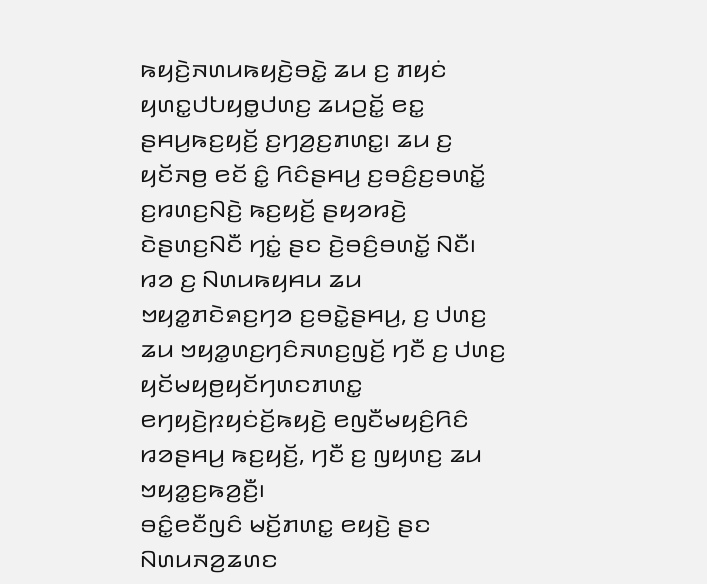ꤒꤟꤢꤧ꤬ꤏꤛꤣꤒꤟꤢꤧ꤬ꤋꤢꤧ꤭ ꤘꤣ ꤢ꤬ ꤊꤟꤢꤦ ꤟꤛꤢ꤭ꤓꤝꤟꤥ꤭ꤓꤛꤢ꤬ ꤘꤣꤑꤢꤩ꤭ ꤕꤢ꤭ ꤔꤌꤣ꤬ꤒꤢ꤬ꤟꤢꤩ꤬ ꤢ꤬ꤚꤤ꤬ꤢ꤬ꤊꤛꤢ꤭꤯ ꤘꤣ ꤢ꤬ ꤟꤢꤩꤏꤥ꤬ ꤕꤢꤩ ꤢꤨ꤭ ꤖꤢꤨꤔꤌꤣ꤬ ꤢ꤬ꤋꤢꤨ꤬ꤢ꤬ꤋꤛꤢꤩ꤭ ꤢ꤬ꤙꤛꤢ꤬ꤡꤢꤧ꤬ ꤒꤢ꤬ꤟꤢꤩ꤬ ꤔꤟꤤꤙꤢꤧ꤬ ꤢꤧꤔꤛꤢ꤬ꤡꤢꤪ ꤚꤢꤦ꤭ ꤔꤢ ꤢꤧ꤬ꤋꤢꤨ꤬ꤋꤛꤢꤩ꤭ ꤡꤢꤪ꤯
ꤙꤤ ꤢ꤬ ꤡꤛꤣꤒꤟꤌꤣ ꤘꤣ ꤠꤟꤤ꤭ꤊꤢꤧꤎꤢ꤬ꤚꤤ ꤢ꤬ꤋꤢꤧ꤭ꤔꤌꤣ꤬, ꤢ꤬ ꤓꤛꤢ꤬ ꤘꤣ ꤠꤟꤤ꤭ꤛꤢ꤬ꤚꤢꤨꤏꤛꤢ꤬ꤜꤢꤩ꤬ ꤚꤢꤪ ꤢ꤬ ꤓꤛꤢ꤬ ꤟꤢꤩꤗꤟꤥ꤬ꤟꤢꤩꤚꤛꤢꤊꤛꤢ꤭ ꤕꤚꤟꤢꤧ꤬ꤐꤟꤢꤦꤢꤩ꤬ꤒꤟꤢꤧ꤬ ꤕꤜꤢꤪꤗꤟꤢꤨ꤬ꤖꤢꤨ ꤙꤤꤔꤌꤣ꤬ ꤒꤢ꤬ꤟꤢꤩ꤬, ꤚꤢꤪ ꤢ꤬ ꤜꤟꤛꤢ꤬ ꤘꤣ ꤠꤟꤤ꤭ꤢ꤬ꤒꤤ꤬ꤢꤪ꤬꤯
ꤋꤢꤨ꤭ꤕꤢꤪꤜꤢꤨ ꤗꤢꤩ꤬ꤊꤛꤢ꤭ ꤕꤟꤢꤧ꤬ ꤔꤢ ꤡꤛꤣꤏꤤ꤬ꤘꤛꤢ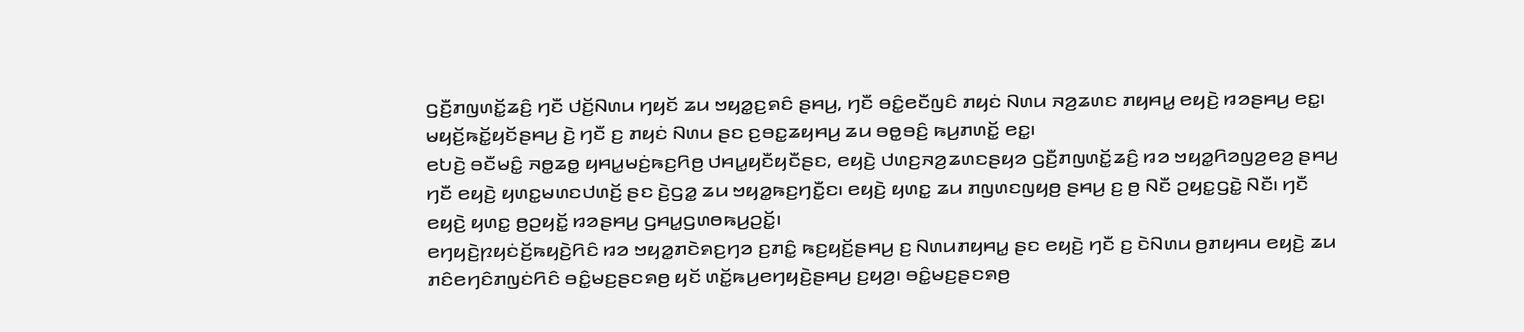ꤞꤢꤪ꤬ꤊꤜꤛꤢꤩ꤭ꤘꤢꤨ꤬ ꤚꤢꤪ ꤓꤢꤩ꤬ꤡꤛꤣ ꤚꤟꤢꤩ ꤘꤣ ꤠꤟꤤ꤭ꤢ꤬ꤎꤢꤨ ꤔꤌꤣ꤬, ꤚꤢꤪ ꤋꤢꤨ꤭ꤕꤢꤪꤜꤢꤨ ꤊꤟꤢꤦ ꤡꤛꤣ ꤏꤤ꤬ꤘꤛꤢ ꤊꤟꤌꤣ꤭ ꤕꤟꤢꤧ꤬ ꤙꤤꤔꤌꤣ꤬ ꤕꤢ꤭꤯ ꤗꤟꤢꤩ꤬ꤒꤢꤩ꤭ꤟꤢꤩꤔꤌꤣ꤬ ꤢꤧ꤬ ꤚꤢꤪ ꤢ꤬ ꤊꤟꤢꤦ ꤡꤛꤣ ꤔꤢ ꤢ꤬ꤋꤢ꤭ꤘꤟꤌꤣ꤬ ꤘꤣ ꤋꤥ꤭ꤋꤢꤨ꤬ ꤒꤣ꤬ꤊꤛꤢꤩ꤭ ꤕꤢ꤭꤯
ꤕꤝꤢꤧ꤬ ꤋꤢꤪꤗꤢꤨ꤭ ꤏꤥ꤭ꤘꤥ꤭ ꤟꤌꤣ꤭ꤗꤢꤦ꤬ꤒꤢ꤬ꤖꤥ꤬ ꤓꤌꤣ꤭ꤟꤢꤪꤟꤢꤪꤔꤢ, ꤕꤟꤢꤧ꤬ ꤓꤛꤢ꤬ꤏꤤ꤬ꤘꤛꤢꤔꤟꤤ ꤞꤢꤪ꤬ꤊꤜꤛꤢꤩ꤭ꤘꤢꤨ꤬ ꤙꤤ ꤠꤟꤤ꤭ꤖꤤꤜꤤ꤬ꤕꤤ꤬ ꤔꤌꤣ꤬ ꤚꤢꤪ ꤕꤟꤢꤧ꤬ ꤟꤛꤢ꤭ꤗꤛꤢꤓꤛꤢꤩ꤬ ꤔꤢ ꤢꤧ꤬ꤞꤤ꤭ ꤘꤣ ꤠꤟꤤ꤭ꤒꤢ꤬ꤚꤢꤪ꤭ꤢ꤯ ꤕꤟꤢꤧ꤬ ꤟꤛꤢ꤭ ꤘꤣ ꤊꤜꤛꤢꤜꤟꤥ꤬ ꤔꤌꤣ꤬ ꤢ꤬ ꤥ꤬ ꤡꤢꤪ ꤑꤟꤢ꤭ꤞꤢꤧ꤭ ꤡꤢꤪ꤯ ꤚꤢꤪ ꤕꤟꤢꤧ꤬ ꤟꤛꤢ꤭ ꤥ꤬ꤑꤟꤢꤩ꤭ ꤙꤤꤔꤌꤣ꤬ ꤞꤌꤣ꤭ꤞꤛꤥꤒꤣ꤬ꤑꤢꤩ꤭꤯
ꤕꤚꤟꤢꤧ꤬ꤐꤟꤢꤦꤢꤩ꤬ꤒꤟꤢꤧ꤬ꤖꤢꤨ ꤙꤤ ꤠꤟꤤ꤭ꤊꤢꤧꤎꤢ꤬ꤚꤤ ꤢ꤬ꤊꤢꤨ꤭ ꤒꤢ꤬ꤟꤢꤩ꤬ꤔꤌꤣ꤬ ꤢ꤬ ꤡꤛꤣꤊꤟꤌꤣ꤭ ꤔꤢ ꤕꤟꤢꤧ꤬ ꤚꤢꤪ ꤢ꤬ ꤢꤧꤡꤛꤣ ꤥ꤬ꤊꤟꤌꤣ ꤕꤟꤢꤧ꤬ ꤘꤣ ꤊꤢꤨꤕꤚꤢꤨꤊꤜꤢꤦꤖꤢꤨ ꤋꤢꤨ꤭ꤗꤢ꤬ꤔꤢꤎꤥ꤬ ꤟꤢꤩ ꤛꤢꤩ꤭ꤒꤣ꤬ꤕꤚꤟꤢꤧ꤬ꤔꤌꤣ꤬ ꤢ꤬ꤟꤤ꤬꤯ ꤋꤢꤨ꤭ꤗꤢ꤬ꤔꤢꤎꤥ꤬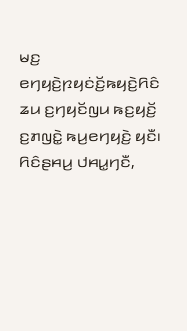ꤗꤢ꤬ ꤕꤚꤟꤢꤧ꤬ꤐꤟꤢꤦꤢꤩ꤬ꤒꤟꤢꤧ꤬ꤖꤢꤨ ꤘꤣ ꤢ꤬ꤚꤟꤢꤩꤜꤣ ꤒꤢ꤬ꤟꤢꤩ꤬ ꤢ꤬ꤊꤜꤢꤧ꤭ ꤒꤣ꤬ꤕꤚꤟꤢꤧ꤬ ꤟꤢꤪ꤯
ꤖꤢꤨꤔꤌꤣ꤬ ꤓꤌꤣ꤭ꤚꤢꤪ,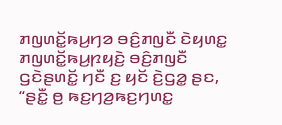ꤊꤜꤛꤢꤩ꤭ꤒꤣ꤬ꤚꤤ ꤋꤢꤨ꤬ꤊꤜꤢꤪ ꤢꤧꤟꤛꤢ꤭ ꤊꤜꤛꤢꤩ꤭ꤒꤣ꤬ꤐꤟꤢꤧ꤬ ꤋꤢꤨ꤬ꤊꤜꤢꤪ ꤞꤢꤧꤔꤛꤢꤩ꤭ ꤚꤢꤪ ꤢ꤬ ꤟꤢꤩ ꤢꤧ꤬ꤞꤤ꤭ ꤔꤢ, “ꤔꤢꤪ꤭ ꤥ꤬ ꤒꤢ꤬ꤚꤤ꤬ꤒꤢ꤬ꤚꤛꤢ꤭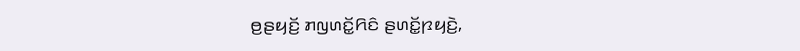ꤥ꤬ꤔꤟꤢꤩ꤬ ꤊꤜꤛꤢꤩ꤭ꤖꤢꤨ ꤔꤛꤢꤩ꤭ꤐꤟꤢꤧ꤬,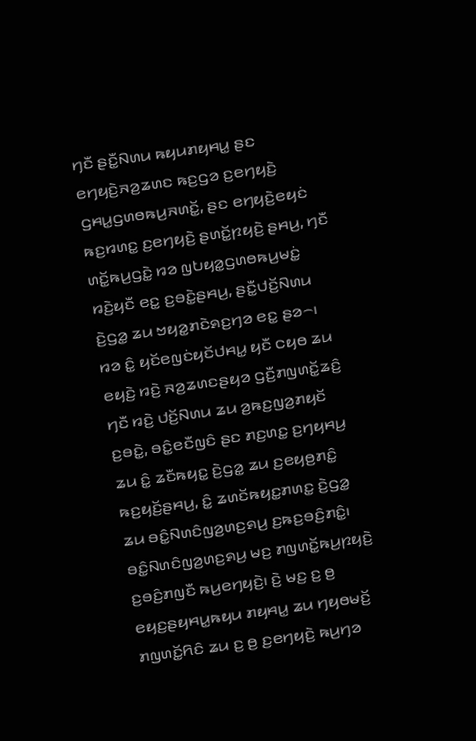ꤚꤢꤪ ꤔꤢꤪ꤭ꤡꤛꤣ ꤒꤟꤣꤊꤟꤌꤣ꤭ ꤔꤢ ꤕꤚꤟꤢꤧ꤬ꤏꤤ꤬ꤘꤛꤢ ꤒꤢ꤬ꤞꤤ ꤢ꤬ꤕꤚꤟꤢꤧ꤬ ꤞꤌꤣ꤭ꤞꤛꤥꤒꤣ꤬ꤏꤛꤢꤩ꤭, ꤔꤢ ꤕꤚꤟꤢꤧ꤬ꤕꤟꤢꤦ ꤒꤢ꤬ꤙꤛꤢ꤭ ꤢ꤬ꤕꤚꤟꤢꤧ꤬ ꤔꤛꤢꤩ꤭ꤐꤟꤢꤧ꤬ ꤔꤌꤣ꤬, ꤚꤢꤪ ꤛꤢꤩ꤭ꤒꤣ꤬ꤞꤢꤧ꤭ ꤙꤤ ꤜꤝꤟꤤ꤭ꤞꤛꤥꤒꤣ꤬ꤗꤢꤦ꤭ ꤙꤢꤧ꤬ꤟꤢꤪ ꤕꤢ꤭ ꤢ꤬ꤋꤢꤧ꤭ꤔꤌꤣ꤬, ꤔꤢꤪ꤭ꤓꤢꤩ꤬ꤡꤛꤣ ꤢꤧ꤬ꤞꤤ꤭ ꤘꤣ ꤠꤟꤤ꤭ꤊꤢꤧꤎꤢ꤬ꤚꤤ ꤕꤢ꤭ ꤔꤤ꤮꤯
ꤙꤤ ꤢꤨ꤭ ꤟꤢꤩꤕꤜꤢꤦꤟꤢꤩꤓꤌꤣ꤭ ꤟꤢꤪ ꤍꤟꤥ ꤘꤣ ꤕꤟꤢꤧ꤬ ꤙꤢꤧ꤬ ꤏꤤ꤬ꤘꤛꤢꤔꤟꤤ ꤞꤢꤪ꤬ꤊꤜꤛꤢꤩ꤭ꤘꤢꤨ꤬ ꤚꤢꤪ ꤙꤢꤧ꤬ ꤓꤢꤩ꤬ꤡꤛꤣ ꤘꤣ ꤤ꤬ꤒꤢ꤬ꤜꤤ꤬ꤊꤟꤢꤩ ꤢ꤬ꤋꤢꤧ꤭, ꤋꤢꤨ꤭ꤕꤢꤪꤜꤢꤨ ꤔꤢ ꤊꤢ꤬ꤛꤢ꤭ ꤢ꤬ꤚꤟꤌꤣ꤬ ꤘꤣ ꤢꤨ꤭ ꤘꤢꤪꤒꤟꤢ꤭ ꤢꤧ꤬ꤞꤤ꤭ ꤘꤣ ꤢ꤬ꤕꤟꤥ꤬ꤊꤢꤨ꤭ ꤒꤢ꤬ꤟꤢꤩ꤬ꤔꤌꤣ꤬, ꤢꤨ꤭ ꤘꤛꤢꤩꤒꤟꤢ꤭ꤊꤛꤢ꤭ ꤢꤧ꤬ꤞꤤ꤭ ꤘꤣ ꤋꤢꤨ꤭ꤡꤛꤢꤨꤜꤤ꤬ꤛꤢ꤬ꤎꤣ꤬ ꤢ꤬ꤒꤢ꤬ꤋꤢꤨ꤬ꤊꤢꤨ꤭꤯ ꤋꤢꤨ꤭ꤡꤛꤢꤨꤜꤤ꤬ꤛꤢ꤬ꤎꤣ꤬ ꤗꤢ꤬ ꤊꤜꤛꤢꤩ꤭ꤒꤣ꤬ꤐꤟꤢꤧ꤬ ꤢ꤬ꤋꤢꤨ꤬ꤊꤜꤢꤪ ꤒꤣ꤬ꤕꤚꤟꤢꤧ꤬꤯ ꤢꤧ꤬ ꤗꤢ꤬ ꤢ꤬ ꤥ꤬ ꤕꤟꤢ꤬ꤔꤟꤌꤣ꤭ꤒꤟꤣ ꤊꤟꤌꤣ꤭ ꤘꤣ ꤚꤟꤥꤗꤢꤩ꤬ ꤊꤜꤛꤢꤩ꤭ꤖꤢꤨ ꤘꤣ ꤢ꤬ ꤥ꤬ ꤢ꤬ꤕꤚꤟꤢꤧ꤬ ꤒꤣ꤬ꤚꤤ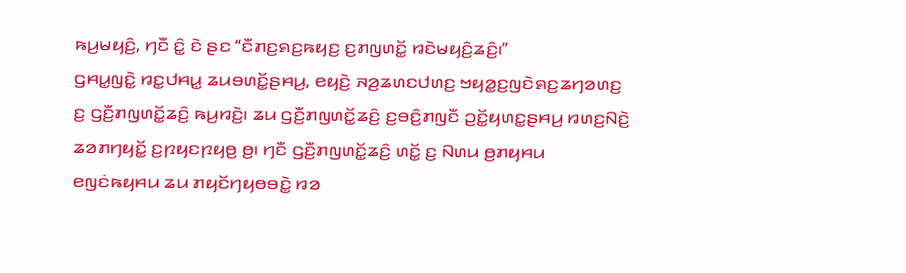ꤒꤣ꤬ꤗꤟꤢꤨ꤬, ꤚꤢꤪ ꤢꤨ꤭ ꤢꤧ ꤔꤢ “ꤢꤪꤊꤢ꤬ꤎꤢ꤬ꤒꤟꤢ꤬ ꤢ꤬ꤊꤜꤛꤢꤩ꤭ ꤙꤢꤧꤗꤟꤢꤨ꤬ꤘꤢꤨ꤬꤯”
ꤞꤌꤣ꤭ꤜꤢꤧ꤭ ꤙꤢ꤭ꤓꤌꤣ꤭ ꤘꤣꤋꤛꤢꤩ꤭ꤔꤌꤣ꤬, ꤕꤟꤢꤧ꤬ ꤏꤤ꤬ꤘꤛꤢꤓꤛꤢ꤬ ꤠꤟꤤ꤭ꤢ꤬ꤜꤢꤧꤎꤢ꤬ꤘꤚꤤꤛꤢ꤬ ꤢ꤬ ꤞꤢꤪ꤬ꤊꤜꤛꤢꤩ꤭ꤘꤢꤨ꤬ ꤒꤣ꤬ꤙꤢꤧ꤬꤯ ꤘꤣ ꤞꤢꤪ꤬ꤊꤜꤛꤢꤩ꤭ꤘꤢꤨ꤬ ꤢ꤬ꤋꤢꤨ꤬ꤊꤜꤢꤪ ꤑꤢꤩ꤭ꤟꤛꤢ꤭ꤔꤌꤣ꤬ ꤙꤛꤢ꤬ꤡꤢꤧ꤬ ꤘꤤꤊꤚꤟꤢꤩ꤭ ꤢ꤬ꤐꤟꤢꤐꤟꤥ꤬ ꤥ꤬꤯ ꤚꤢꤪ ꤞꤢꤪ꤬ꤊꤜꤛꤢꤩ꤭ꤘꤢꤨ꤬ ꤛꤢꤩ꤭ ꤢ꤬ ꤡꤛꤣ ꤥ꤬ꤊꤟꤌꤣ ꤕꤜꤢꤦꤒꤟꤌꤣ ꤘꤣ ꤊꤟꤢꤩꤚꤟꤥꤋꤢꤧ꤭ ꤙꤤ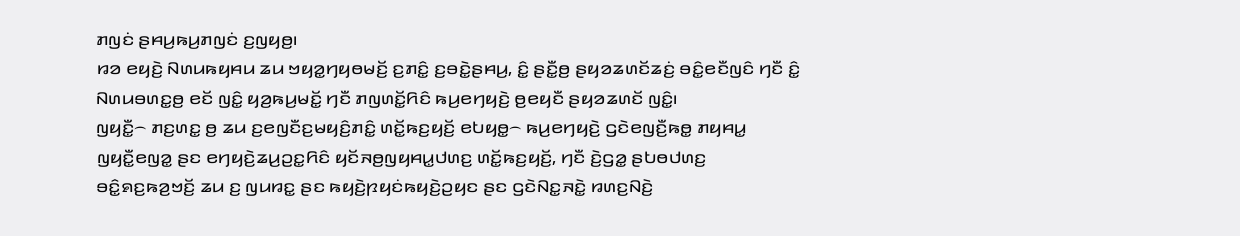ꤊꤜꤢꤦ ꤔꤌꤣ꤬ꤒꤣ꤬ꤊꤜꤢꤦ ꤢ꤬ꤜꤟꤥ꤬꤯
ꤙꤤ ꤕꤟꤢꤧ꤬ ꤡꤛꤣꤒꤟꤌꤣ ꤘꤣ ꤠꤟꤤ꤭ꤚꤟꤥꤗꤢꤩ꤬ ꤢ꤬ꤊꤢꤨ꤭ ꤢ꤬ꤋꤢꤧ꤭ꤔꤌꤣ꤬, ꤢꤨ꤭ ꤔꤢꤪ꤭ꤥ꤬ ꤔꤟꤤꤘꤛꤢꤩꤘꤢꤦ꤬ ꤋꤢꤨ꤭ꤕꤢꤪꤜꤢꤨ ꤚꤢꤪ ꤢꤨ꤭ ꤡꤛꤣꤋꤛꤢ꤭ꤥ꤬ ꤕꤢꤩ ꤜꤢꤨ꤭ ꤟꤤ꤬ꤒꤣ꤬ꤗꤢꤩ꤭ ꤚꤢꤪ ꤊꤜꤛꤢꤩ꤭ꤖꤢꤨ ꤒꤣ꤬ꤕꤚꤟꤢꤧ꤬ ꤥ꤬ꤕꤟꤢꤪ ꤔꤟꤤꤘꤛꤢꤩ ꤜꤢꤨ꤭꤯
ꤜꤟꤢꤪ꤭꤮ ꤊꤢ꤬ꤛꤢ꤭ ꤥ꤬ ꤘꤣ ꤢ꤬ꤕꤜꤢꤪꤢ꤬ꤗꤟꤢꤨ꤬ꤊꤢꤨ꤭ ꤛꤢꤩ꤭ꤒꤢ꤬ꤟꤢꤩ꤬ ꤕꤝꤟꤥ꤭꤮ ꤒꤣ꤬ꤕꤚꤟꤢꤧ꤬ ꤞꤢꤧꤕꤜꤢꤪ꤬ꤒꤥ꤭ ꤊꤟꤌꤣ꤭ ꤜꤟꤢꤪ꤭ꤕꤜꤤ꤭ ꤔꤢ ꤕꤚꤟꤢꤧ꤬ꤘꤣ꤬ꤑꤢ꤭ꤖꤢꤨ ꤟꤢꤩꤏꤥ꤬ꤜꤟꤌꤣ꤭ꤓꤛꤢ꤬ ꤛꤢꤩ꤭ꤒꤢ꤬ꤟꤢꤩ꤬, ꤚꤢꤪ ꤢꤧ꤬ꤞꤤ꤭ ꤔꤝꤥꤓꤛꤢ꤬ ꤋꤢꤨ꤭ꤎꤢ꤬ꤒꤤ꤬ꤠꤢꤩ꤬ ꤘꤣ ꤢ꤬ ꤜꤣꤙꤢ꤭ ꤔꤢ ꤒꤟꤢꤧ꤬ꤐꤟꤢꤦꤒꤟꤢꤧ꤬ꤑꤟꤢ ꤔꤢ ꤞꤢꤧꤡꤢ꤭ꤏꤢꤧ꤭ ꤙꤛꤢ꤬ꤡꤢꤧ꤬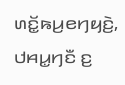ꤛꤢꤩ꤭ꤒꤣ꤬ꤕꤚꤟꤢꤧ꤬, ꤓꤌꤣ꤭ꤚꤢꤪ ꤢ꤬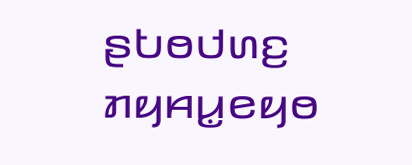ꤔꤝꤥꤓꤛꤢ꤬ ꤊꤟꤌꤣ꤭ꤕꤟꤥ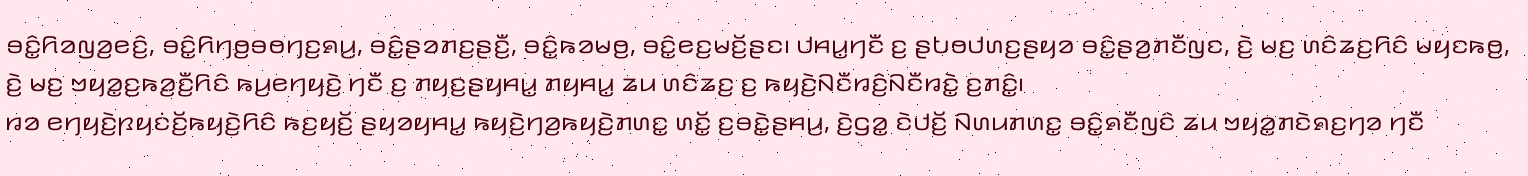ꤋꤢꤨ꤭ꤖꤤꤜꤤ꤬ꤕꤢꤨ꤬, ꤋꤢꤨ꤭ꤖꤚꤥ꤬ꤋꤥꤚꤢ꤬ꤎꤣ꤬, ꤋꤢꤨ꤭ꤔꤤꤊꤢ꤬ꤔꤢꤪ꤬, ꤋꤢꤨ꤭ꤒꤤꤗꤥ꤬, ꤋꤢꤨ꤭ꤕꤢ꤬ꤗꤢꤩ꤬ꤔꤢ꤯ ꤓꤌꤣ꤭ꤚꤢꤪ ꤢ꤬ ꤔꤝꤥꤓꤛꤢ꤬ꤔꤟꤤ ꤋꤢꤨ꤭ꤔꤤ꤬ꤊꤢꤪꤜꤢ, ꤢꤧ꤬ ꤗꤢ꤬ ꤛꤢꤨꤘꤢ꤬ꤖꤢꤨ ꤗꤟꤢꤒꤥ꤬, ꤢꤧ꤬ ꤗꤢ꤬ ꤠꤟꤤ꤭ꤢ꤬ꤒꤤ꤬ꤢꤪ꤬ꤖꤢꤨ ꤒꤣ꤬ꤕꤚꤟꤢꤧ꤬ ꤚꤢꤪ ꤢ꤬ ꤊꤟꤢ꤬ꤔꤟꤌꤣ꤭ ꤊꤟꤌꤣ꤭ ꤘꤣ ꤛꤢꤨꤘꤢ꤬ ꤢ꤬ ꤒꤟꤢꤧ꤬ꤡꤢꤪꤙꤢꤨ꤬ꤡꤢꤪꤙꤢꤧ꤭ ꤢ꤬ꤊꤢꤨ꤭꤯
ꤙꤤ ꤕꤚꤟꤢꤧ꤬ꤐꤟꤢꤦꤢꤩ꤬ꤒꤟꤢꤧ꤬ꤖꤢꤨ ꤒꤢ꤬ꤟꤢꤩ꤬ ꤔꤟꤤꤟꤌꤣ꤭ ꤒꤟꤢꤧ꤬ꤚꤤ꤬ꤒꤟꤢꤧ꤬ꤊꤛꤢ꤭ ꤛꤢꤩ꤭ ꤢ꤬ꤋꤢꤧ꤭ꤔꤌꤣ꤬, ꤢꤧ꤬ꤞꤤ꤭ ꤢꤧꤓꤢꤩ꤬ ꤡꤛꤣꤊꤛꤢ꤭ ꤋꤢꤨ꤭ꤎꤢꤪꤜꤢꤨ ꤘꤣ ꤠꤟꤤ꤭ꤊꤢꤧꤎꤢ꤬ꤚꤤ ꤚꤢꤪ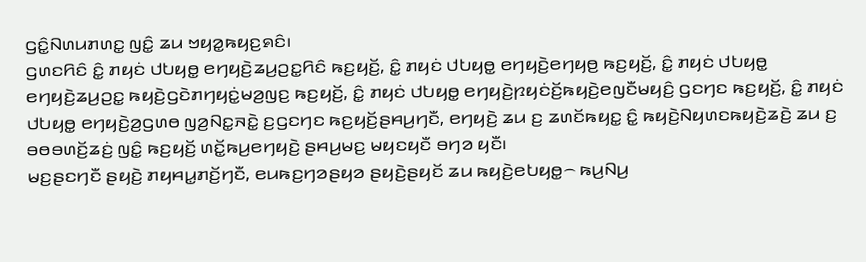ꤞꤢꤨ꤭ꤡꤛꤣꤊꤛꤢ꤭ ꤜꤢꤨ꤭ ꤘꤣ ꤠꤟꤤ꤭ꤒꤟꤢ꤬ꤎꤢꤨ꤯
ꤞꤛꤢꤖꤢꤨ ꤢꤨ꤭ ꤊꤟꤢꤦ ꤓꤝꤟꤥ꤭ ꤕꤚꤟꤢꤧ꤬ꤘꤣ꤬ꤑꤢ꤭ꤖꤢꤨ ꤒꤢ꤬ꤟꤢꤩ꤬, ꤢꤨ꤭ ꤊꤟꤢꤦ ꤓꤝꤟꤥ꤭ ꤕꤚꤟꤢꤧ꤬ꤕꤚꤟꤥ꤬ ꤒꤢ꤬ꤟꤢꤩ꤬, ꤢꤨ꤭ ꤊꤟꤢꤦ ꤓꤝꤟꤥ꤭ ꤕꤚꤟꤢꤧ꤬ꤘꤣ꤬ꤑꤢ꤭ ꤒꤟꤢꤧ꤬ꤞꤢꤧꤊꤚꤟꤢꤦ꤭ꤗꤤ꤬ꤜꤢ꤬ ꤒꤢ꤬ꤟꤢꤩ꤬, ꤢꤨ꤭ ꤊꤟꤢꤦ ꤓꤝꤟꤥ꤭ ꤕꤚꤟꤢꤧ꤬ꤐꤟꤢꤦꤢꤩ꤬ꤒꤟꤢꤧ꤬ꤕꤜꤢꤪꤗꤟꤢꤨ꤬ ꤞꤢꤚꤢ ꤒꤢ꤬ꤟꤢꤩ꤬, ꤢꤨ꤭ ꤊꤟꤢꤦ ꤓꤝꤟꤥ꤭ ꤕꤚꤟꤢꤧ꤬ꤤ꤬ꤞꤛꤥ ꤜꤤ꤬ꤡꤢ꤭ꤏꤢꤧ꤭ ꤢ꤬ꤞꤢꤚꤢ ꤒꤢ꤬ꤟꤢꤩ꤬ꤔꤌꤣ꤬ꤚꤢꤪ, ꤕꤚꤟꤢꤧ꤬ ꤘꤣ ꤢ꤬ ꤘꤛꤢꤩꤒꤟꤢ꤭ ꤢꤨ꤭ ꤒꤟꤢꤧ꤬ꤡꤟꤛꤢꤒꤟꤢꤧ꤬ꤘꤢꤧ꤬ ꤘꤣ ꤢ꤬ ꤋꤥꤋꤛꤢꤩ꤬ꤘꤢꤦ꤬ ꤜꤢꤨ꤭ ꤒꤢ꤬ꤟꤢꤩ꤬ ꤛꤢꤩ꤭ꤒꤣ꤬ꤕꤚꤟꤢꤧ꤬ ꤔꤌꤣ꤬ꤗꤢ꤬ ꤗꤟꤢꤟꤢꤪ ꤋꤚꤤ ꤟꤢꤪ꤯
ꤗꤢ꤬ꤔꤢꤚꤢꤪ ꤔꤟꤢꤧ꤬ ꤊꤟꤌꤣ꤭ꤊꤢꤩ꤬ꤚꤢꤪ, ꤕꤣꤒꤢ꤬ꤚꤤꤔꤟꤤ ꤔꤟꤢꤧ꤬ꤔꤟꤢꤩ ꤘꤣ ꤒꤟꤢꤧ꤬ꤕꤝꤟꤥ꤭꤮ ꤒꤣ꤬ꤡꤣ꤬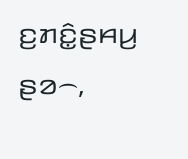ꤢ꤬ꤊꤢꤨ꤭ꤔꤌꤣ꤬ ꤔꤤ꤮,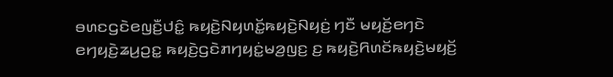ꤋꤛꤢꤞꤢꤧꤕꤜꤢꤪ꤬ꤓꤢꤨ꤭ ꤒꤟꤢꤧ꤬ꤡꤟꤛꤢꤩ꤭ꤒꤟꤢꤧ꤬ꤡꤟꤢꤦ꤬ ꤚꤢꤪ ꤗꤟꤢꤩ꤬ꤕꤚꤢꤧ ꤕꤚꤟꤢꤧ꤬ꤘꤣ꤬ꤑꤢ꤭ ꤒꤟꤢꤧ꤬ꤞꤢꤧꤊꤚꤟꤢꤦ꤭ꤗꤤ꤬ꤜꤢ꤬ ꤢ꤬ ꤒꤟꤢꤧ꤬ꤖꤛꤢꤩꤒꤟꤢꤧ꤬ꤗꤟꤢꤩ꤬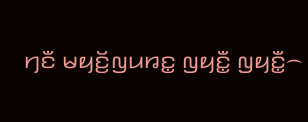ꤚꤢꤪ ꤗꤟꤢꤩ꤬ꤜꤣꤙꤢ꤭ ꤜꤟꤢꤪ꤭ ꤜꤟꤢꤪ꤭꤮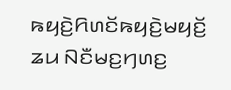ꤒꤟꤢꤧ꤬ꤖꤛꤢꤩꤒꤟꤢꤧ꤬ꤗꤟꤢꤩ꤬ ꤘꤣ ꤡꤢꤪꤗꤢ꤬ꤚꤛꤢ꤬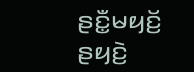ꤔꤢꤪ꤭ꤗꤟꤢꤩ꤬ ꤔꤟꤢꤧ꤬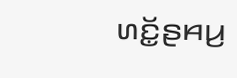ꤛꤢꤩ꤭ꤔꤌꤣ꤬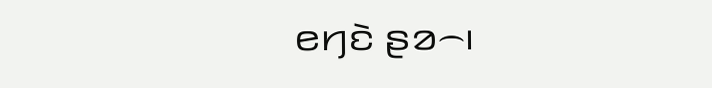ꤕꤚꤢꤧ ꤔꤤ꤮꤯